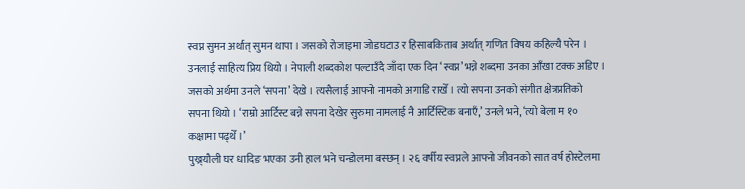स्वप्न सुमन अर्थात् सुमन थापा । जसको रोजाइमा जोडघटाउ र हिसाबकिताब अर्थात् गणित विषय कहिल्यै परेन । उनलाई साहित्य प्रिय थियो । नेपाली शब्दकोश पल्टाउँदै जाँदा एक दिन ‘स्वप्न’ भन्ने शब्दमा उनका आँखा टक्क अडिए । जसको अर्थमा उनले ‘सपना’ देखे । त्यसैलाई आफ्नो नामको अगाडि राखेँ । त्यो सपना उनको संगीत क्षेत्रप्रतिको सपना थियो । ‘राम्रो आर्टिस्ट बन्ने सपना देखेर सुरुमा नामलाई नै आर्टिस्टिक बनाएँ,’ उनले भने, ‘त्यो बेला म १० कक्षामा पढ्थेँ ।’
पुख्र्यौली घर धादिङ भएका उनी हाल भने चन्डोलमा बस्छन् । २६ वर्षीय स्वप्नले आफ्नो जीवनको सात वर्ष होस्टेलमा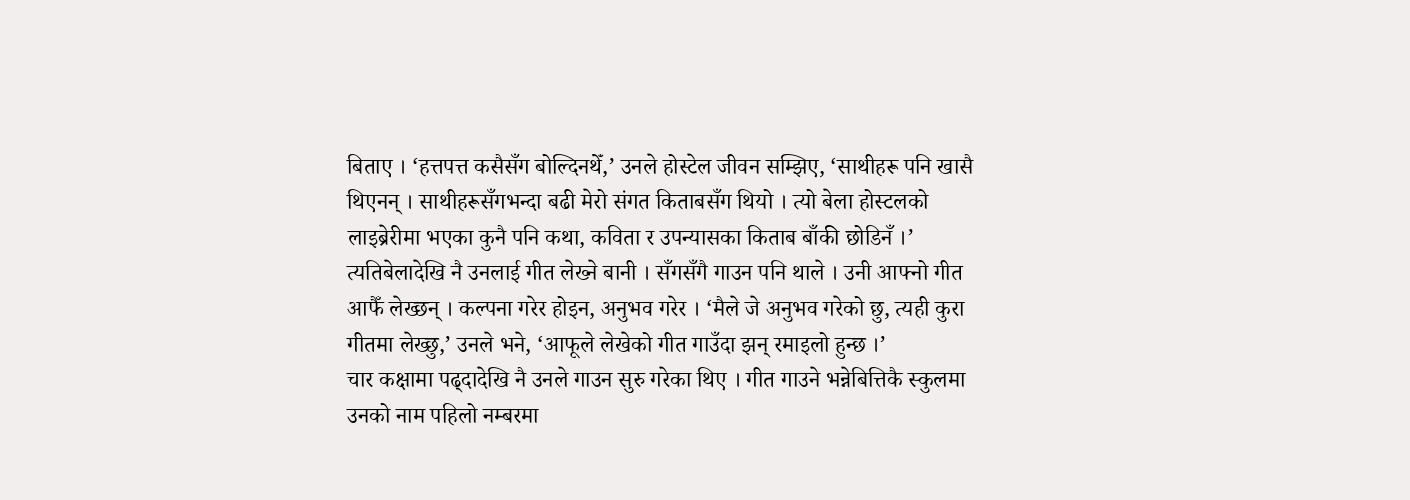बिताए । ‘हत्तपत्त कसैसँग बोल्दिनथेँ,’ उनले होस्टेल जीवन सम्झिए, ‘साथीहरू पनि खासै थिएनन् । साथीहरूसँगभन्दा बढी मेरो संगत किताबसँग थियो । त्यो बेला होस्टलको लाइब्रेरीमा भएका कुनै पनि कथा, कविता र उपन्यासका किताब बाँकी छोडिनँ ।’ त्यतिबेलादेखि नै उनलाई गीत लेख्ने बानी । सँगसँगै गाउन पनि थाले । उनी आफ्नो गीत आफैँ लेख्छन् । कल्पना गरेर होइन, अनुभव गरेर । ‘मैले जे अनुभव गरेको छु, त्यही कुरा गीतमा लेख्छु,’ उनले भने, ‘आफूले लेखेको गीत गाउँदा झन् रमाइलो हुन्छ ।’
चार कक्षामा पढ्दादेखि नै उनले गाउन सुरु गरेका थिए । गीत गाउने भन्नेबित्तिकै स्कुलमा उनको नाम पहिलो नम्बरमा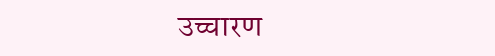उच्चारण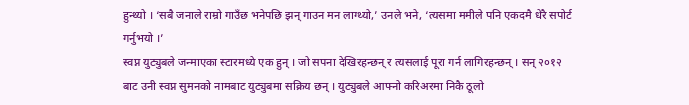हुन्थ्यो । ‘सबै जनाले राम्रो गाउँछ भनेपछि झन् गाउन मन लाग्थ्यो,’ उनले भने, ‘त्यसमा ममीले पनि एकदमै धेरै सपोर्ट गर्नुभयो ।’
स्वप्न युट्युबले जन्माएका स्टारमध्ये एक हुन् । जो सपना देखिरहन्छन् र त्यसलाई पूरा गर्न लागिरहन्छन् । सन् २०१२ बाट उनी स्वप्न सुमनको नामबाट युट्युबमा सक्रिय छन् । युट्युबले आफ्नो करिअरमा निकै ठूलो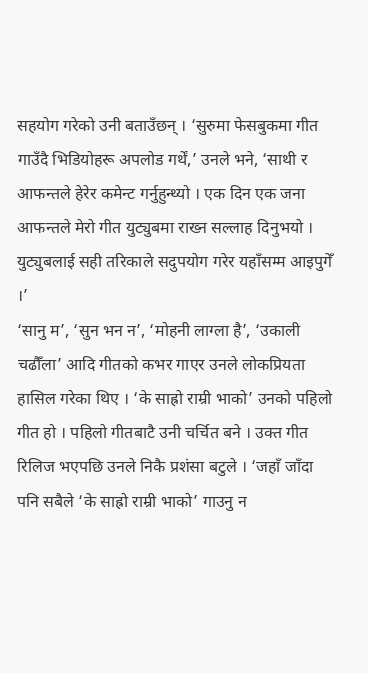सहयोग गरेको उनी बताउँछन् । ‘सुरुमा फेसबुकमा गीत गाउँदै भिडियोहरू अपलोड गर्थें,’ उनले भने, ‘साथी र आफन्तले हेरेर कमेन्ट गर्नुहुन्थ्यो । एक दिन एक जना आफन्तले मेरो गीत युट्युबमा राख्न सल्लाह दिनुभयो । युट्युबलाई सही तरिकाले सदुपयोग गरेर यहाँसम्म आइपुगेँ ।’
‘सानु म’, ‘सुन भन न’, ‘मोहनी लाग्ला है’, ‘उकाली चढौँला’ आदि गीतको कभर गाएर उनले लोकप्रियता हासिल गरेका थिए । ‘के साह्रो राम्री भाको’ उनको पहिलो गीत हो । पहिलो गीतबाटै उनी चर्चित बने । उक्त गीत रिलिज भएपछि उनले निकै प्रशंसा बटुले । ‘जहाँ जाँदा पनि सबैले ‘के साह्रो राम्री भाको’ गाउनु न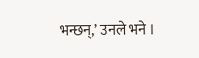भन्छन्,’ उनले भने ।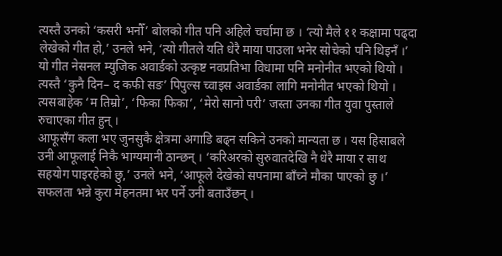त्यस्तै उनको ‘कसरी भनौँ’ बोलको गीत पनि अहिले चर्चामा छ । ‘त्यो मैले ११ कक्षामा पढ्दा लेखेको गीत हो,’ उनले भने, ‘त्यो गीतले यति धेरै माया पाउला भनेर सोचेको पनि थिइनँ ।’ यो गीत नेसनल म्युजिक अवार्डको उत्कृष्ट नवप्रतिभा विधामा पनि मनोनीत भएको थियो । त्यस्तै ‘कुनै दिन– द कफी सङ’ पिपुल्स च्वाइस अवार्डका लागि मनोनीत भएको थियो । त्यसबाहेक ‘म तिम्रो’, ‘फिका फिका’, ‘मेरो सानो परी’ जस्ता उनका गीत युवा पुस्ताले रुचाएका गीत हुन् ।
आफूसँग कला भए जुनसुकै क्षेत्रमा अगाडि बढ्न सकिने उनको मान्यता छ । यस हिसाबले उनी आफूलाई निकै भाग्यमानी ठान्छन् । ‘करिअरको सुरुवातदेखि नै धेरै माया र साथ सहयोग पाइरहेको छु,’ उनले भने, ‘आफूले देखेको सपनामा बाँच्ने मौका पाएको छु ।’ सफलता भन्ने कुरा मेहनतमा भर पर्ने उनी बताउँछन् ।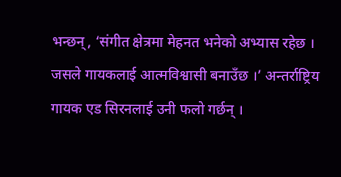भन्छन्, ‘संगीत क्षेत्रमा मेहनत भनेको अभ्यास रहेछ । जसले गायकलाई आत्मविश्वासी बनाउँछ ।’ अन्तर्राष्ट्रिय गायक एड सिरनलाई उनी फलो गर्छन् ।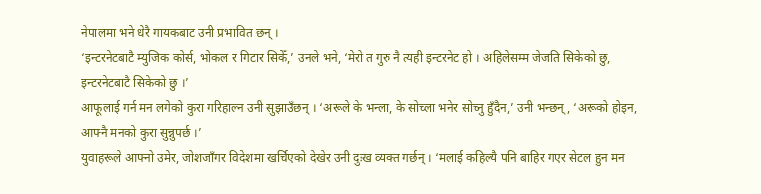नेपालमा भने धेरै गायकबाट उनी प्रभावित छन् ।
‘इन्टरनेटबाटै म्युजिक कोर्स, भोकल र गिटार सिकेँ,’ उनले भने, ‘मेरो त गुरु नै त्यही इन्टरनेट हो । अहिलेसम्म जेजति सिकेको छु, इन्टरनेटबाटै सिकेको छु ।’
आफूलाई गर्न मन लगेको कुरा गरिहाल्न उनी सुझाउँछन् । ‘अरूले के भन्ला, के सोच्ला भनेर सोच्नु हुँदैन,’ उनी भन्छन्, ‘अरूको होइन, आफ्नै मनको कुरा सुन्नुपर्छ ।’
युवाहरूले आफ्नो उमेर, जोशजाँगर विदेशमा खर्चिएको देखेर उनी दुःख व्यक्त गर्छन् । ‘मलाई कहिल्यै पनि बाहिर गएर सेटल हुन मन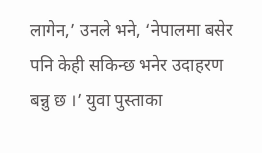लागेन,’ उनले भने, ‘नेपालमा बसेर पनि केही सकिन्छ भनेर उदाहरण बन्नु छ ।’ युवा पुस्ताका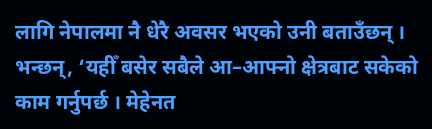लागि नेपालमा नै धेरै अवसर भएको उनी बताउँछन् । भन्छन्, ‘यहीँ बसेर सबैले आ–आफ्नो क्षेत्रबाट सकेको काम गर्नुपर्छ । मेहेनत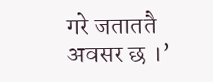गरे जताततै अवसर छ ।’